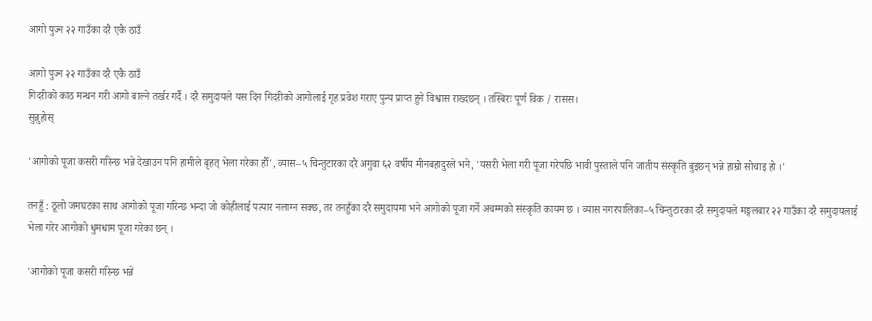आगो पुज्न २२ गाउँका दरै एकै ठाउँ

आगो पुज्न २२ गाउँका दरै एकै ठाउँ
गिदरीको काठ मन्थन गरी आगो बाल्ने तर्खर गर्दै । दरै समुदायले यस दिन गिदरीको आगोलाई गृह प्रवेश गराए पुन्य प्राप्त हुने विश्वास राख्दछन् । तस्बिरः पूर्ण विक / रासस।
सुन्नुहोस्

'आगोको पूजा कसरी गरिन्छ भन्ने देखाउन पनि हामीले बृहत् भेला गरेका हौँ', व्यास–५ चिन्तुटारका दरै अगुवा ६२ वर्षीय मीनबहादुरले भने, 'यसरी भेला गरी पूजा गरेपछि भावी पुस्ताले पनि जातीय संस्कृति बुझ्छन् भन्ने हाम्रो सोचाइ हो ।'

तनहुँ : ठूलो जमघटका साथ आगोको पूजा गरिन्छ भन्दा जो कोहीलाई पत्यार नलाग्न सक्छ, तर तनहुँका दरै समुदायमा भने आगोको पूजा गर्ने अचम्मको संस्कृति कायम छ । व्यास नगरपालिका–५ चिन्तुटारका दरै समुदायले मङ्गलबार २२ गाउँका दरै समुदायलाई भेला गरेर आगोको धुमधाम पूजा गरेका छन् ।

'आगोको पूजा कसरी गरिन्छ भन्ने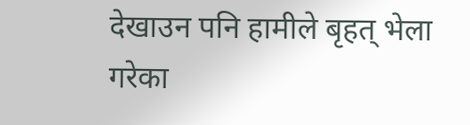देखाउन पनि हामीले बृहत् भेला गरेका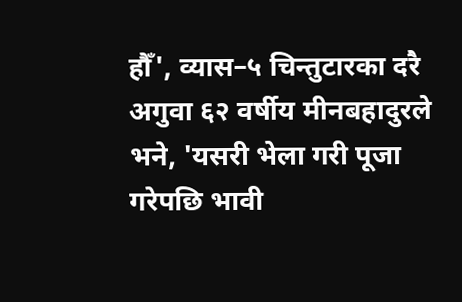हौँ', व्यास–५ चिन्तुटारका दरै अगुवा ६२ वर्षीय मीनबहादुरले भने, 'यसरी भेला गरी पूजा गरेपछि भावी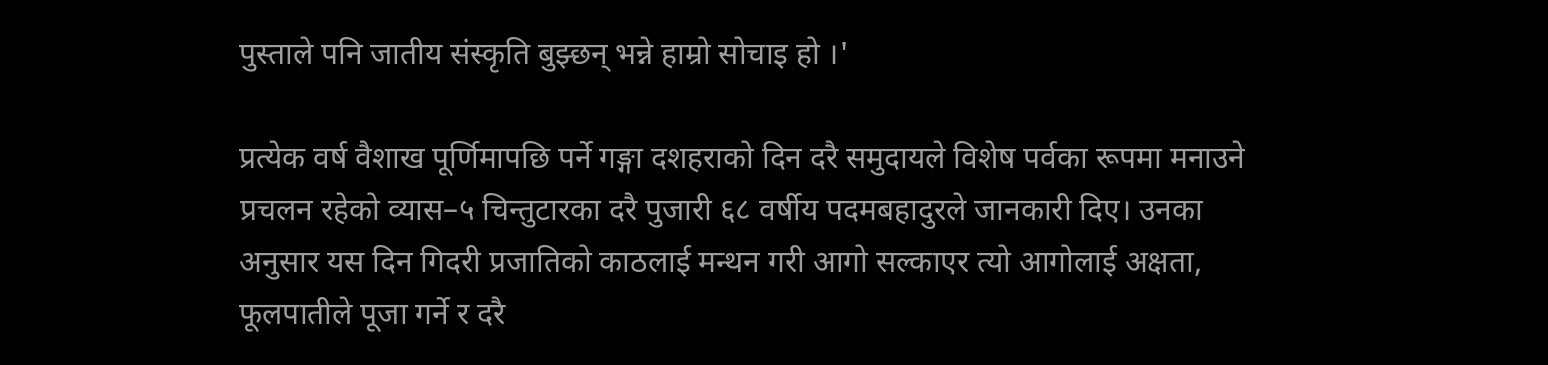पुस्ताले पनि जातीय संस्कृति बुझ्छन् भन्ने हाम्रो सोचाइ हो ।'

प्रत्येक वर्ष वैशाख पूर्णिमापछि पर्ने गङ्गा दशहराको दिन दरै समुदायले विशेष पर्वका रूपमा मनाउने प्रचलन रहेको व्यास–५ चिन्तुटारका दरै पुजारी ६८ वर्षीय पदमबहादुरले जानकारी दिए। उनका अनुसार यस दिन गिदरी प्रजातिको काठलाई मन्थन गरी आगो सल्काएर त्यो आगोलाई अक्षता, फूलपातीले पूजा गर्ने र दरै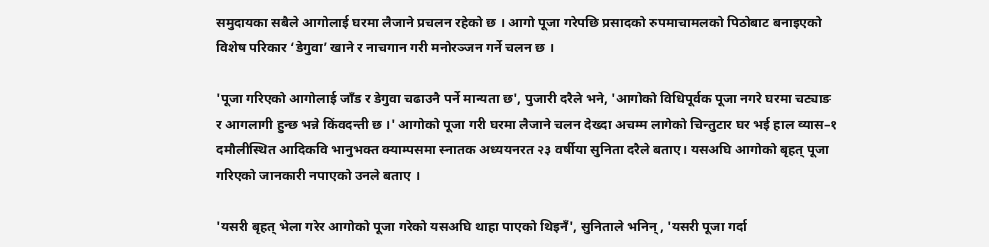समुदायका सबैले आगोलाई घरमा लैजाने प्रचलन रहेको छ । आगो पूजा गरेपछि प्रसादको रुपमाचामलको पिठोबाट बनाइएको विशेष परिकार ‘डेगुवा’ खाने र नाचगान गरी मनोरञ्जन गर्ने चलन छ ।

'पूजा गरिएको आगोलाई जाँड र डेगुवा चढाउनै पर्ने मान्यता छ', पुजारी दरैले भने, 'आगोको विधिपूर्वक पूजा नगरे घरमा चट्याङ र आगलागी हुन्छ भन्ने किंवदन्ती छ ।' आगोको पूजा गरी घरमा लैजाने चलन देख्दा अचम्म लागेको चिन्तुटार घर भई हाल व्यास–१ दमौलीस्थित आदिकवि भानुभक्त क्याम्पसमा स्नातक अध्ययनरत २३ वर्षीया सुनिता दरैले बताए। यसअघि आगोको बृहत् पूजा गरिएको जानकारी नपाएको उनले बताए ।

'यसरी बृहत् भेला गरेर आगोको पूजा गरेको यसअघि थाहा पाएको थिइनँ', सुनिताले भनिन्, 'यसरी पूजा गर्दा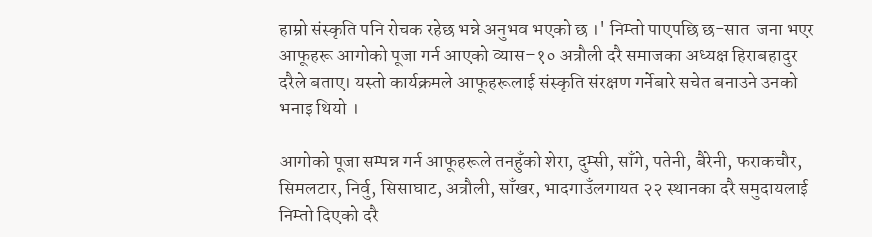हाम्रो संस्कृति पनि रोचक रहेछ भन्ने अनुभव भएको छ ।' निम्तो पाएपछि छ-सात  जना भएर आफूहरू आगोको पूजा गर्न आएको व्यास–१० अत्रौली दरै समाजका अध्यक्ष हिराबहादुर दरैले बताए। यस्तो कार्यक्रमले आफूहरूलाई संस्कृति संरक्षण गर्नेबारे सचेत बनाउने उनको भनाइ थियो ।

आगोको पूजा सम्पन्न गर्न आफूहरूले तनहुँको शेरा, दुम्सी, साँगे, पतेनी, बैरेनी, फराकचौर, सिमलटार, निर्वु, सिसाघाट, अत्रौली, साँखर, भादगाउँलगायत २२ स्थानका दरै समुदायलाई निम्तो दिएको दरै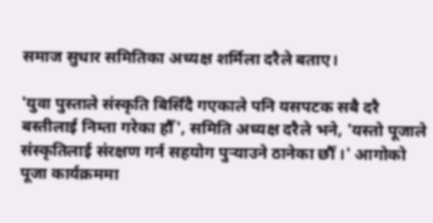समाज सुधार समितिका अध्यक्ष शर्मिला दरैले बताए।

'युवा पुस्ताले संस्कृति बिर्सिंदै गएकाले पनि यसपटक सबै दरै बस्तीलाई निम्ता गरेका हौँ', समिति अध्यक्ष दरैले भने, 'यस्तो पूजाले संस्कृतिलाई संरक्षण गर्न सहयोग पुर्‍याउने ठानेका छौँ ।' आगोको पूजा कार्यक्रममा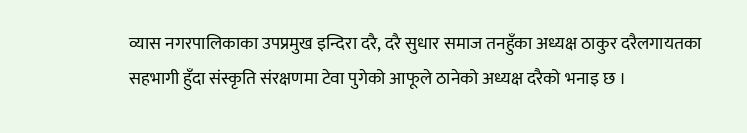व्यास नगरपालिकाका उपप्रमुख इन्दिरा दरै, दरै सुधार समाज तनहुँका अध्यक्ष ठाकुर दरैलगायतका सहभागी हुँदा संस्कृति संरक्षणमा टेवा पुगेको आफूले ठानेको अध्यक्ष दरैको भनाइ छ ।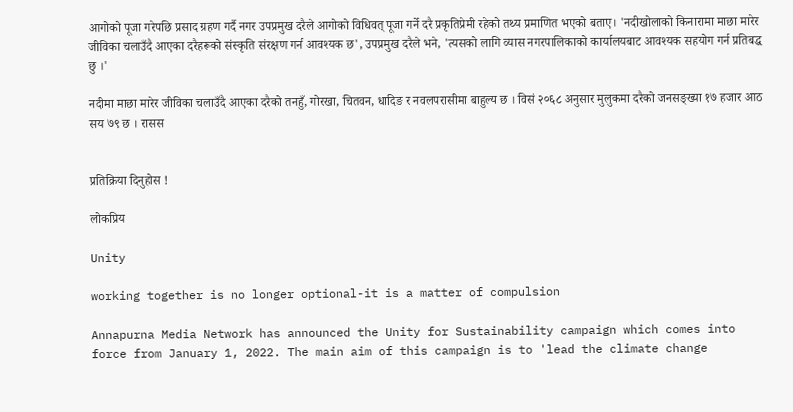आगोको पूजा गरेपछि प्रसाद ग्रहण गर्दै नगर उपप्रमुख दरैले आगोको विधिवत् पूजा गर्ने दरै प्रकृतिप्रेमी रहेको तथ्य प्रमाणित भएको बताए। 'नदीखोलाको किनारामा माछा मारेर जीविका चलाउँदै आएका दरैहरूको संस्कृति संरक्षण गर्न आवश्यक छ', उपप्रमुख दरैले भने, 'त्यसको लागि व्यास नगरपालिकाको कार्यालयबाट आवश्यक सहयोग गर्न प्रतिबद्ध छु ।'

नदीमा माछा मारेर जीविका चलाउँदै आएका दरैको तनहुँ, गोरखा, चितवन, धादिङ र नवलपरासीमा बाहुल्य छ । विसं २०६८ अनुसार मुलुकमा दरैको जनसङ्ख्या १७ हजार आठ सय ७९ छ । रासस


प्रतिक्रिया दिनुहोस !

लोकप्रिय

Unity

working together is no longer optional-it is a matter of compulsion

Annapurna Media Network has announced the Unity for Sustainability campaign which comes into force from January 1, 2022. The main aim of this campaign is to 'lead the climate change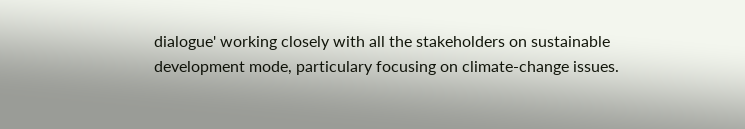dialogue' working closely with all the stakeholders on sustainable development mode, particulary focusing on climate-change issues.